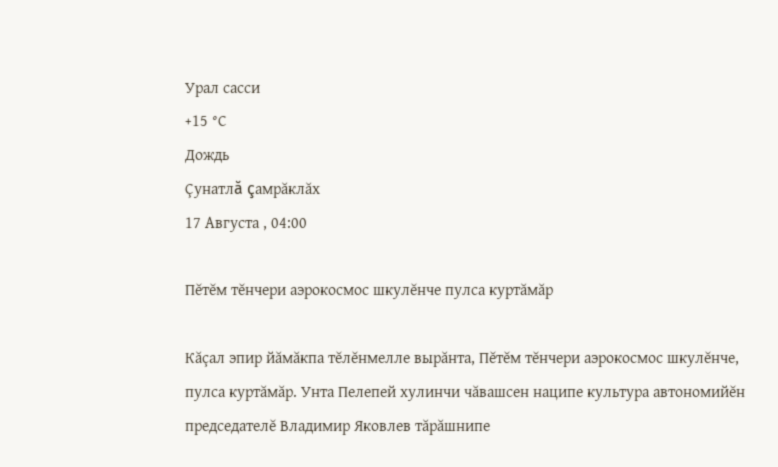Урал сасси
+15 °С
Дождь
Çунатлă çамрăклăх
17 Августа , 04:00

Пĕтĕм тĕнчери аэрокосмос шкулĕнче пулса куртăмăр

Кăçал эпир йăмăкпа тĕлĕнмелле вырăнта, Пĕтĕм тĕнчери аэрокосмос шкулĕнче, пулса куртăмăр. Унта Пелепей хулинчи чăвашсен наципе культура автономийĕн председателĕ Владимир Яковлев тăрăшнипе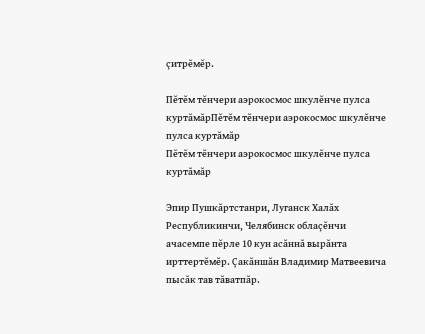çитрĕмĕр.

Пĕтĕм тĕнчери аэрокосмос шкулĕнче пулса куртăмăрПĕтĕм тĕнчери аэрокосмос шкулĕнче пулса куртăмăр
Пĕтĕм тĕнчери аэрокосмос шкулĕнче пулса куртăмăр

Эпир Пушкăртстанри, Луганск Халăх Республикинчи, Челябинск облаçĕнчи ачасемпе пĕрле 10 кун асăннă вырăнта ирттертĕмĕр. Çакăншăн Владимир Матвеевича пысăк тав тăватпăр.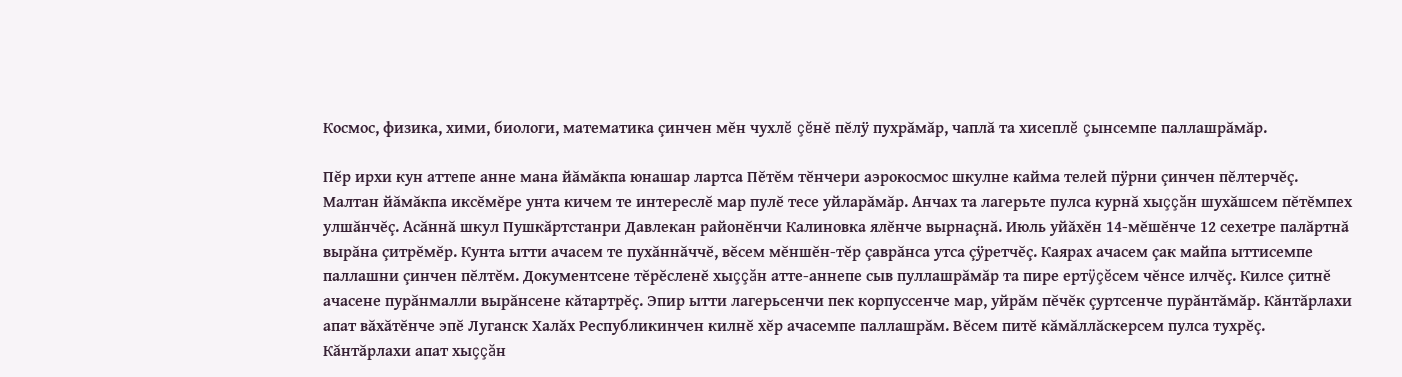Космос, физика, хими, биологи, математика çинчен мĕн чухлĕ çĕнĕ пĕлÿ пухрăмăр, чаплă та хисеплĕ çынсемпе паллашрăмăр.

Пĕр ирхи кун аттепе анне мана йăмăкпа юнашар лартса Пĕтĕм тĕнчери аэрокосмос шкулне кайма телей пÿрни çинчен пĕлтерчĕç. Малтан йăмăкпа иксĕмĕре унта кичем те интереслĕ мар пулĕ тесе уйларăмăр. Анчах та лагерьте пулса курнă хыççăн шухăшсем пĕтĕмпех улшăнчĕç. Асăннă шкул Пушкăртстанри Давлекан районĕнчи Калиновка ялĕнче вырнаçнă. Июль уйăхĕн 14-мĕшĕнче 12 сехетре палăртнă вырăна çитрĕмĕр. Кунта ытти ачасем те пухăннăччĕ, вĕсем мĕншĕн-тĕр çаврăнса утса çÿретчĕç. Каярах ачасем çак майпа ыттисемпе паллашни çинчен пĕлтĕм. Документсене тĕрĕсленĕ хыççăн атте-аннепе сыв пуллашрăмăр та пире ертÿçĕсем чĕнсе илчĕç. Килсе çитнĕ ачасене пурăнмалли вырăнсене кăтартрĕç. Эпир ытти лагерьсенчи пек корпуссенче мар, уйрăм пĕчĕк çуртсенче пурăнтăмăр. Кăнтăрлахи апат вăхăтĕнче эпĕ Луганск Халăх Республикинчен килнĕ хĕр ачасемпе паллашрăм. Вĕсем питĕ кăмăллăскерсем пулса тухрĕç. Кăнтăрлахи апат хыççăн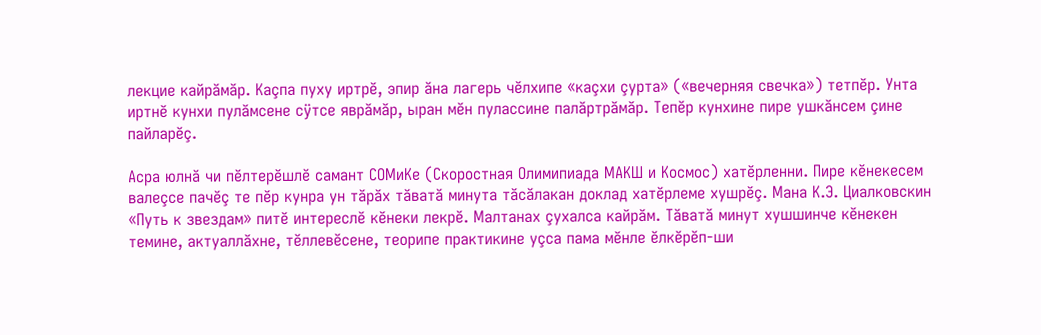лекцие кайрăмăр. Каçпа пуху иртрĕ, эпир ăна лагерь чĕлхипе «каçхи çурта» («вечерняя свечка») тетпĕр. Унта иртнĕ кунхи пулăмсене сÿтсе яврăмăр, ыран мĕн пулассине палăртрăмăр. Тепĕр кунхине пире ушкăнсем çине пайларĕç.

Асра юлнă чи пĕлтерĕшлĕ самант СОМиКе (Скоростная Олимипиада МАКШ и Космос) хатĕрленни. Пире кĕнекесем валеçсе пачĕç те пĕр кунра ун тăрăх тăватă минута тăсăлакан доклад хатĕрлеме хушрĕç. Мана К.Э. Циалковскин «Путь к звездам» питĕ интереслĕ кĕнеки лекрĕ. Малтанах çухалса кайрăм. Тăватă минут хушшинче кĕнекен темине, актуаллăхне, тĕллевĕсене, теорипе практикине уçса пама мĕнле ĕлкĕрĕп-ши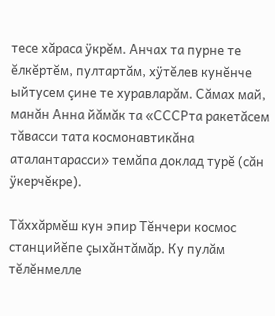тесе хăраса ÿкрĕм. Анчах та пурне те ĕлкĕртĕм, пултартăм, хÿтĕлев кунĕнче ыйтусем çине те хуравларăм. Сăмах май, манăн Анна йăмăк та «СССРта ракетăсем тăвасси тата космонавтикăна аталантарасси» темăпа доклад турĕ (сăн ÿкерчĕкре).

Тăххăрмĕш кун эпир Тĕнчери космос станцийĕпе çыхăнтăмăр. Ку пулăм тĕлĕнмелле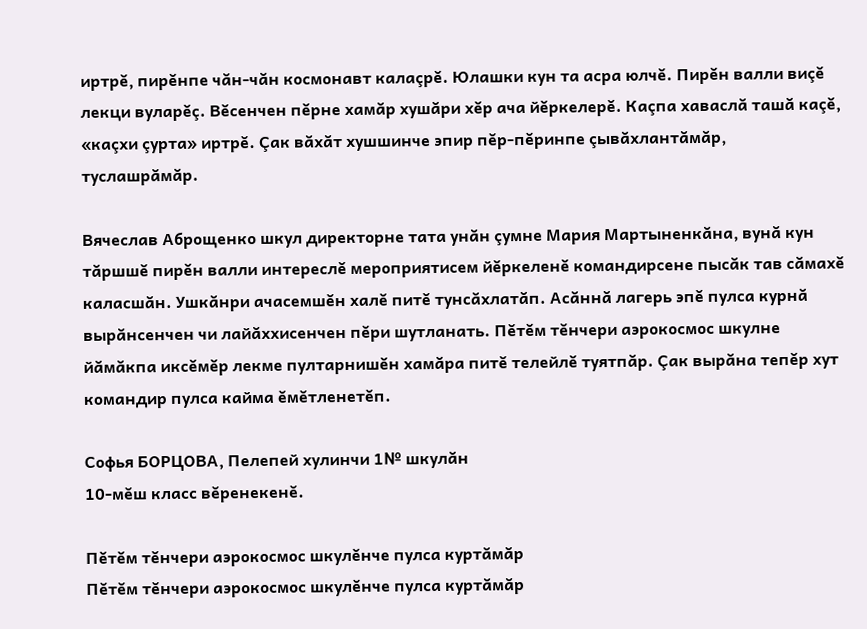иртрĕ, пирĕнпе чăн-чăн космонавт калаçрĕ. Юлашки кун та асра юлчĕ. Пирĕн валли виçĕ лекци вуларĕç. Вĕсенчен пĕрне хамăр хушăри хĕр ача йĕркелерĕ. Каçпа хаваслă ташă каçĕ, «каçхи çурта» иртрĕ. Çак вăхăт хушшинче эпир пĕр-пĕринпе çывăхлантăмăр, туслашрăмăр.

Вячеслав Аброщенко шкул директорне тата унăн çумне Мария Мартыненкăна, вунă кун тăршшĕ пирĕн валли интереслĕ мероприятисем йĕркеленĕ командирсене пысăк тав сăмахĕ каласшăн. Ушкăнри ачасемшĕн халĕ питĕ тунсăхлатăп. Асăннă лагерь эпĕ пулса курнă вырăнсенчен чи лайăххисенчен пĕри шутланать. Пĕтĕм тĕнчери аэрокосмос шкулне йăмăкпа иксĕмĕр лекме пултарнишĕн хамăра питĕ телейлĕ туятпăр. Çак вырăна тепĕр хут командир пулса кайма ĕмĕтленетĕп.

Софья БОРЦОВА, Пелепей хулинчи 1№ шкулăн
10-мĕш класс вĕренекенĕ.

Пĕтĕм тĕнчери аэрокосмос шкулĕнче пулса куртăмăр
Пĕтĕм тĕнчери аэрокосмос шкулĕнче пулса куртăмăр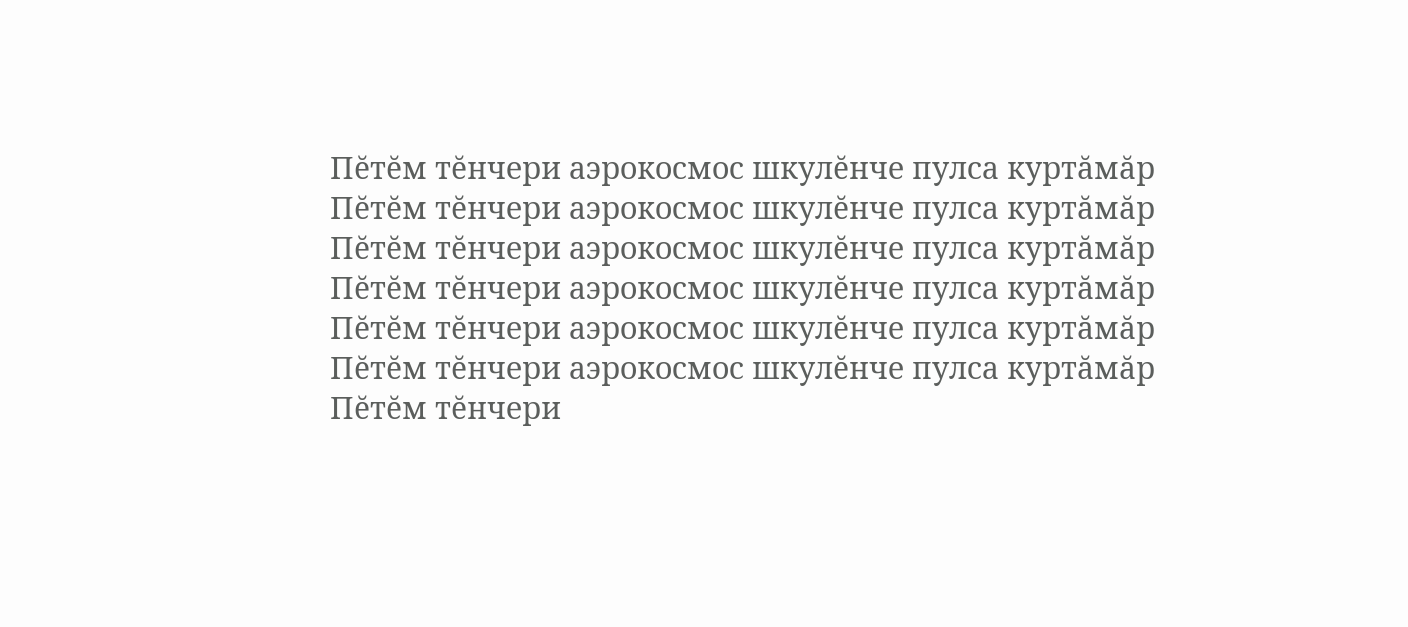Пĕтĕм тĕнчери аэрокосмос шкулĕнче пулса куртăмăр
Пĕтĕм тĕнчери аэрокосмос шкулĕнче пулса куртăмăр
Пĕтĕм тĕнчери аэрокосмос шкулĕнче пулса куртăмăр
Пĕтĕм тĕнчери аэрокосмос шкулĕнче пулса куртăмăр
Пĕтĕм тĕнчери аэрокосмос шкулĕнче пулса куртăмăр
Пĕтĕм тĕнчери аэрокосмос шкулĕнче пулса куртăмăр
Пĕтĕм тĕнчери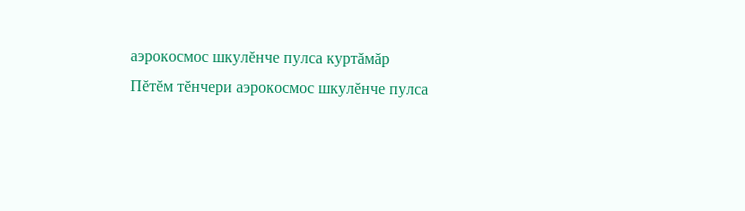аэрокосмос шкулĕнче пулса куртăмăр
Пĕтĕм тĕнчери аэрокосмос шкулĕнче пулса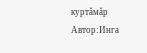куртăмăр
Автор:Инга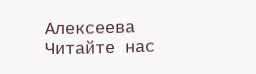Алексеева
Читайте нас